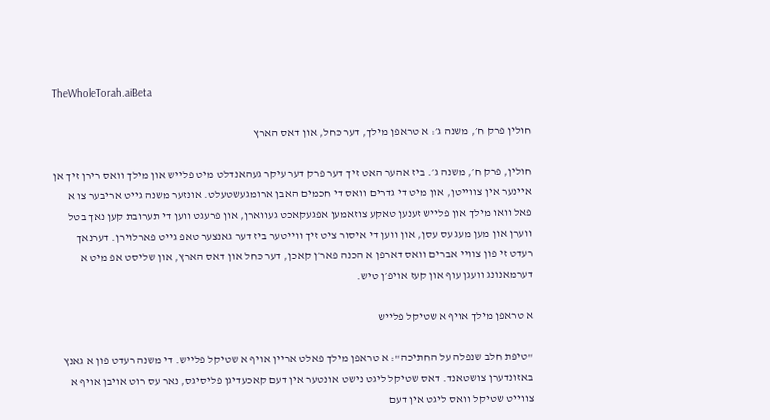TheWholeTorah.aiBeta

חולין פרק ח׳, משנה ג׳: א טראפן מילך, דער כּחל, און דאס הארץ

חולין, פרק ח׳, משנה ג׳. ביז אהער האט זיך דער פרק דער עיקר געהאנדלט מיט פלייש און מילך וואס רירן זיך אן איינער אין צווייטן, און מיט די גדרים וואס די חכמים האבן ארומגעשטעלט. אונזער משנה גייט אריבער צו א פאל וואו מילך און פלייש זענען טאקע צוזאמען אפגעקאכט געווארן, און פרעגט ווען די תערובת קען נאך בטל ווערן און מען מעג עס עסן, און ווען די איסור ציט זיך ווייטער ביז דער גאנצער טאפ גייט פארלוירן. דערנאך רעדט זי פון צוויי אברים וואס דארפן א הכנה פאר׳ן קאכן, דער כּחל און דאס הארץ, און שליסט אפ מיט א דערמאנונג וועגן עוף און קעז אויפ׳ן טיש.

א טראפן מילך אויף א שטיקל פלייש

"טיפּת חלב שנפלה על החתיכה": א טראפן מילך פאלט אריין אויף א שטיקל פלייש. די משנה רעדט פון א גאנץ באזונדערן צושטאנד. דאס שטיקל ליגט נישט אונטער אין דעם קאכעדיגן פליסיגס, נאר עס רוט אויבן אויף א צווייט שטיקל וואס ליגט אין דעם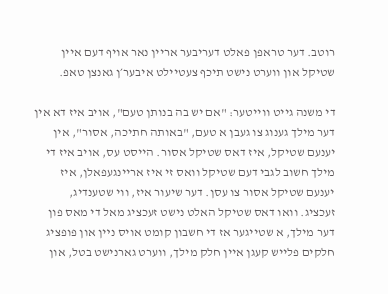רוטב. דער טראפן פאלט דעריבער אריין נאר אויף דעם איין שטיקל און ווערט נישט תיכף צעטיילט איבער׳ן גאנצן טאפ.

די משנה גייט ווייטער: "אם יש בה בנותן טעם", אויב איז דא אין דער מילך גענוג צו געבן א טעם, "באותה חתיכה, אסור", אין יענעם שטיקל, איז דאס שטיקל אסור. הייסט עס, אויב איז די מילך חשוב לגבי דעם שטיקל וואס זי איז אריינגעפאלן, איז יענעם שטיקל אסור צו עסן. דער שיעור איז, ווי שטענדיג, זעכציג. וואו דאס שטיקל האלט נישט זעכציג מאל די מאס פון דער מילך, א שטייגער אז די חשבון קומט אויס נײן און פופציג חלקים פלייש קעגן איין חלק מילך, ווערט גארנישט בטל, און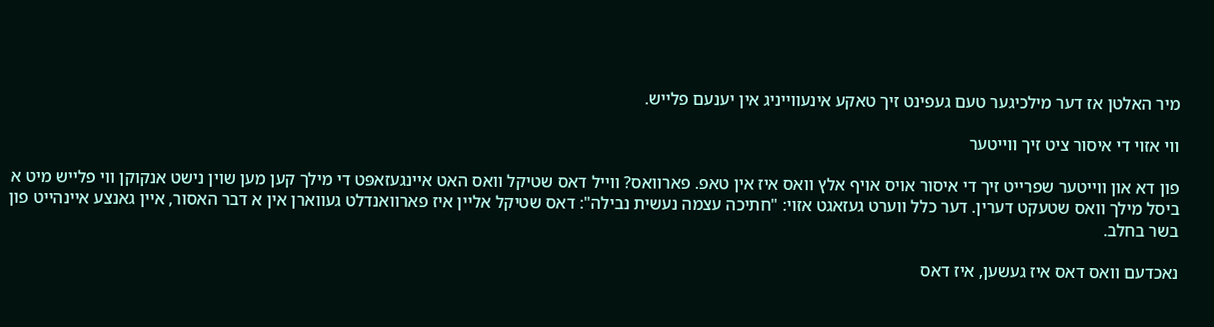מיר האלטן אז דער מילכיגער טעם געפינט זיך טאקע אינעווייניג אין יענעם פלייש.

ווי אזוי די איסור ציט זיך ווייטער

פון דא און ווייטער שפרייט זיך די איסור אויס אויף אלץ וואס איז אין טאפ. פארוואס? ווייל דאס שטיקל וואס האט אײנגעזאפּט די מילך קען מען שוין נישט אנקוקן ווי פלייש מיט א ביסל מילך וואס שטעקט דערין. דער כלל ווערט געזאגט אזוי: "חתיכה עצמה נעשית נבילה": דאס שטיקל אליין איז פארוואנדלט געווארן אין א דבר האסור, איין גאנצע איינהייט פון בשר בחלב.

נאכדעם וואס דאס איז געשען, איז דאס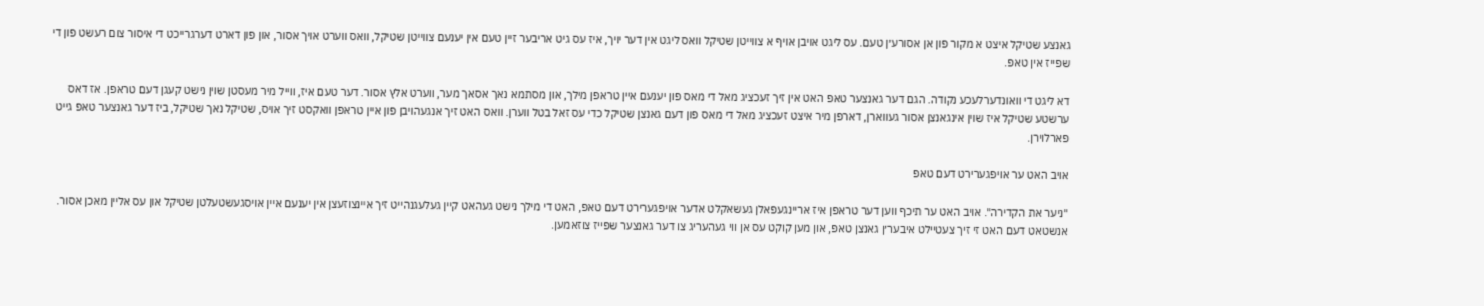גאנצע שטיקל איצט א מקור פון אן אסורע׳ן טעם. עס ליגט אויבן אויף א צווייטן שטיקל וואס ליגט אין דער יויך, איז עס גיט אריבער זיין טעם אין יענעם צווייטן שטיקל, וואס ווערט אויך אסור, און פון דארט דערגרייכט די איסור צום רעשט פון די שפייז אין טאפ.

דא ליגט די וואונדערלעכע נקודה. הגם דער גאנצער טאפ האט אין זיך זעכציג מאל די מאס פון יענעם איין טראפן מילך, און מסתמא נאך אסאך מער, ווערט אלץ אסור. דער טעם איז, ווייל מיר מעסטן שוין נישט קעגן דעם טראפן. אז דאס ערשטע שטיקל איז שוין אינגאנצן אסור געווארן, דארפן מיר איצט זעכציג מאל די מאס פון דעם גאנצן שטיקל כדי עס זאל בטל ווערן. וואס האט זיך אנגעהויבן פון איין טראפן וואקסט זיך אויס, שטיקל נאך שטיקל, ביז דער גאנצער טאפ גייט פארלוירן.

אויב האט ער אויפגערירט דעם טאפ

"ניער את הקדירה". אויב האט ער תיכף ווען דער טראפן איז אריינגעפאלן געשאקלט אדער אויפגערירט דעם טאפ, האט די מילך נישט געהאט קיין געלעגנהייט זיך אײנצוזעצן אין יענעם איין אויסגעשטעלטן שטיקל און עס אליין מאכן אסור. אנשטאט דעם האט זי זיך צעטיילט איבער׳ן גאנצן טאפ, און מען קוקט עס אן ווי געהעריג צו דער גאנצער שפייז צוזאמען.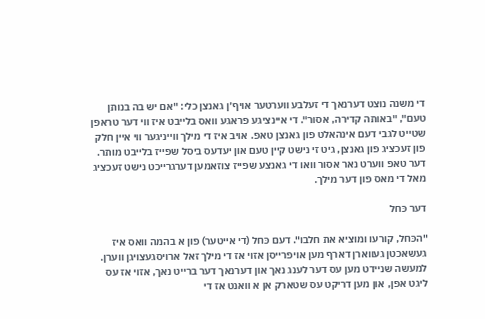די משנה נוצט דערנאך די זעלבע ווערטער אויף׳ן גאנצן כלי: "אם יש בה בנותן טעם", "באותה קדירה, אסור". די איינציגע פראגע וואס בלייבט איז ווי דער טראפן שטייט לגבי דעם אינהאלט פון גאנצן טאפ. אויב איז די מילך ווייניגער ווי איין חלק פון זעכציג פון גאנצן, גיט זי נישט קיין טעם און יעדעס ביסל שפייז בלייבט מותר. דער טאפ ווערט נאר אסור וואו די גאנצע שפייז צוזאמען דערגרייכט נישט זעכציג מאל די מאס פון דער מילך.

דער כּחל

"הכּחל, קורעו ומוציא את חלבו". דעם כּחל (די אײטער) פון א בהמה וואס איז געשאכטן געווארן דארף מען אויפרייסן אזוי אז די מילך זאל ארויסגעצויגן ווערן. למעשה שניידט מען עס דער לענג נאך און דערנאך דער ברייט נאך, אזוי אז עס ליגט אפן, און מען דריקט עס שטארק אן א וואנט אז די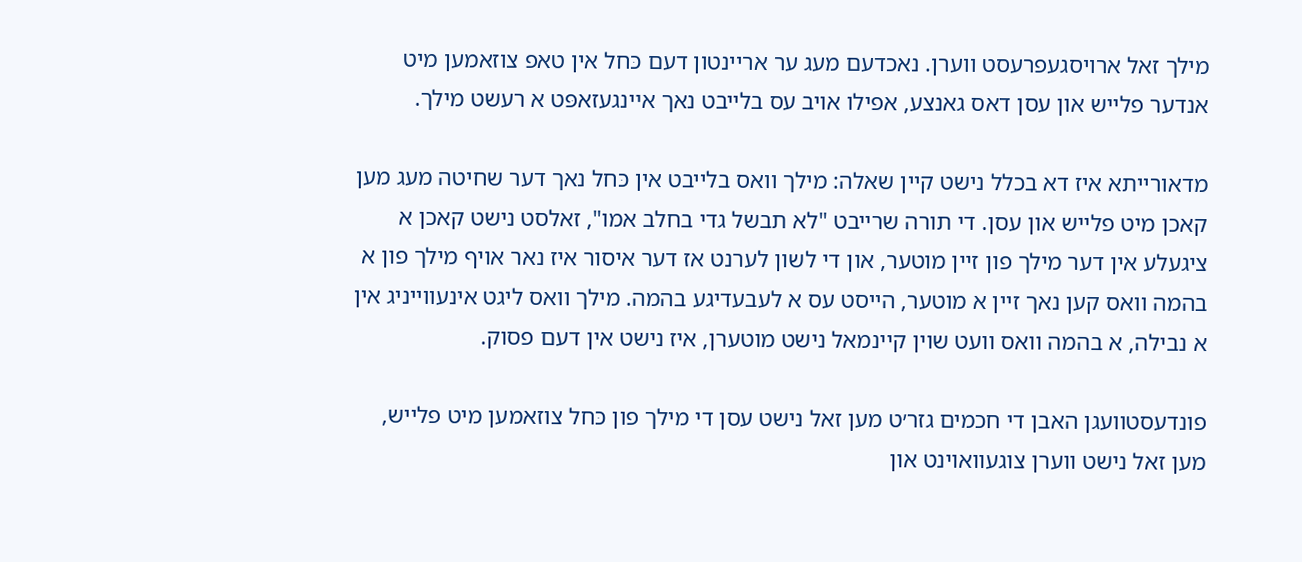מילך זאל ארויסגעפרעסט ווערן. נאכדעם מעג ער אריינטון דעם כּחל אין טאפ צוזאמען מיט אנדער פלייש און עסן דאס גאנצע, אפילו אויב עס בלייבט נאך אײנגעזאפּט א רעשט מילך.

מדאורייתא איז דא בכלל נישט קיין שאלה: מילך וואס בלייבט אין כּחל נאך דער שחיטה מעג מען קאכן מיט פלייש און עסן. די תורה שרייבט "לא תבשל גדי בחלב אמו", זאלסט נישט קאכן א ציגעלע אין דער מילך פון זיין מוטער, און די לשון לערנט אז דער איסור איז נאר אויף מילך פון א בהמה וואס קען נאך זיין א מוטער, הייסט עס א לעבעדיגע בהמה. מילך וואס ליגט אינעווייניג אין א נבילה, א בהמה וואס וועט שוין קיינמאל נישט מוטערן, איז נישט אין דעם פסוק.

פונדעסטוועגן האבן די חכמים גזר׳ט מען זאל נישט עסן די מילך פון כּחל צוזאמען מיט פלייש, מען זאל נישט ווערן צוגעוואוינט און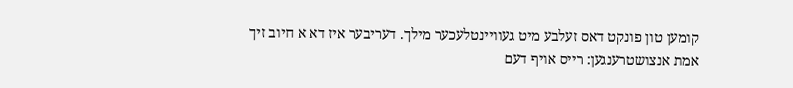קומען טון פונקט דאס זעלבע מיט געוויינטלעכער מילך. דעריבער איז דא א חיוב זיך אמת אנצושטרענגען: רייס אויף דעם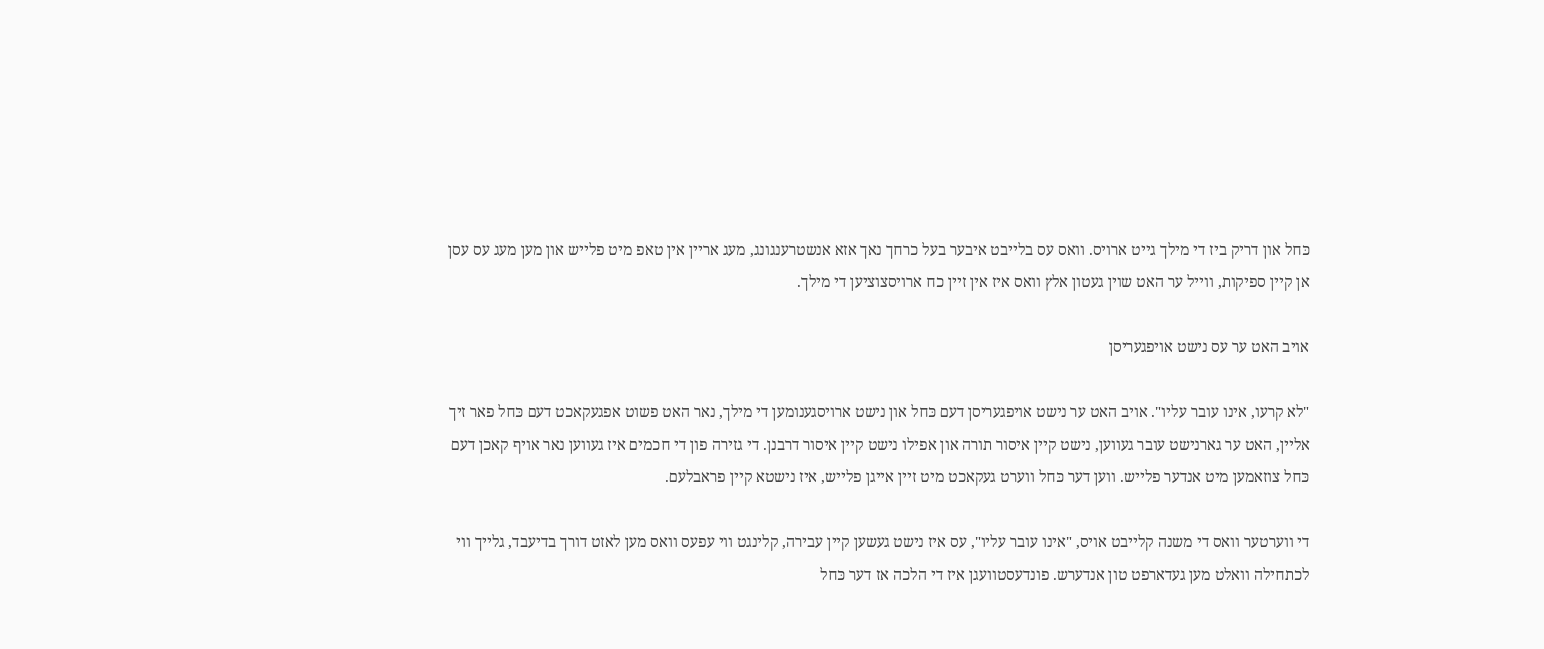כּחל און דריק ביז די מילך גייט ארויס. וואס עס בלייבט איבער בעל כרחך נאך אזא אנשטרענגונג, מעג אריין אין טאפ מיט פלייש און מען מעג עס עסן אן קיין ספיקות, ווייל ער האט שוין געטון אלץ וואס איז אין זיין כח ארויסצוציען די מילך.

אויב האט ער עס נישט אויפגעריסן

"לא קרעו, אינו עובר עליו". אויב האט ער נישט אויפגעריסן דעם כּחל און נישט ארויסגענומען די מילך, נאר האט פשוט אפגעקאכט דעם כּחל פאר זיך אליין, האט ער גארנישט עובר געווען, נישט קיין איסור תורה און אפילו נישט קיין איסור דרבנן. די גזירה פון די חכמים איז געווען נאר אויף קאכן דעם כּחל צוזאמען מיט אנדער פלייש. ווען דער כּחל ווערט געקאכט מיט זיין אייגן פלייש, איז נישטא קיין פראבלעם.

די ווערטער וואס די משנה קלייבט אויס, "אינו עובר עליו", עס איז נישט געשען קיין עבירה, קלינגט ווי עפעס וואס מען לאזט דורך בדיעבד, גלייך ווי לכתחילה וואלט מען געדארפט טון אנדערש. פונדעסטוועגן איז די הלכה אז דער כּחל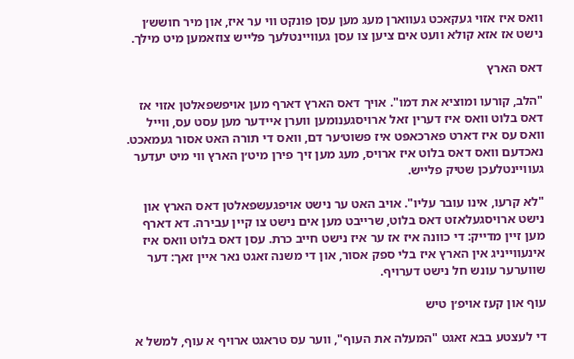וואס איז אזוי געקאכט געווארן מעג מען עסן פונקט ווי ער איז, און מיר חושש׳ן נישט אז אזא קולא וועט אים ציען צו עסן געוויינטלעך פלייש צוזאמען מיט מילך.

דאס הארץ

"הלב, קורעו ומוציא את דמו". אויך דאס הארץ דארף מען אויפשפאלטן אזוי אז דאס בלוט וואס איז דערין זאל ארויסגענומען ווערן איידער מען עסט עס, ווייל וואס עס איז דארט פארכאפּט איז פשוט׳ער דם, וואס די תורה האט אסור געמאכט. נאכדעם וואס דאס בלוט איז ארויס, מעג מען זיך פירן מיט׳ן הארץ ווי מיט יעדער געוויינטלעכן שטיק פלייש.

"לא קרעו, אינו עובר עליו". אויב האט ער נישט אויפגעשפאלטן דאס הארץ און נישט ארויסגעלאזט דאס בלוט, שרייבט מען אים נישט צו קיין עבירה. דא דארף מען זיין מדייק: די כוונה איז אז ער איז נישט חייב כרת. עסן דאס בלוט וואס איז אינעווייניג אין הארץ איז בלי ספק אסור, און די משנה זאגט נאר איין זאך: דער שווערער עונש חל נישט דערויף.

עוף און קעז אויפ׳ן טיש

די לעצטע בבא זאגט "המעלה את העוף", ווער עס טראגט ארויף א עוף, למשל א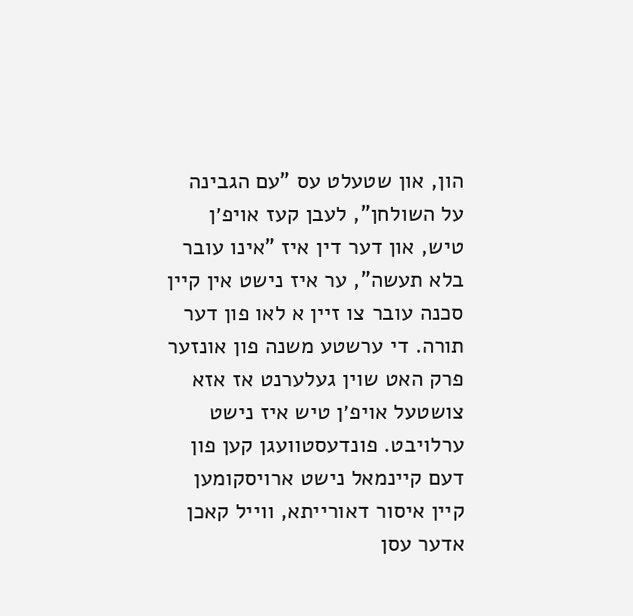הון, און שטעלט עס "עם הגבינה על השולחן", לעבן קעז אויפ׳ן טיש, און דער דין איז "אינו עובר בלא תעשה", ער איז נישט אין קיין סכנה עובר צו זיין א לאו פון דער תורה. די ערשטע משנה פון אונזער פרק האט שוין געלערנט אז אזא צושטעל אויפ׳ן טיש איז נישט ערלויבט. פונדעסטוועגן קען פון דעם קיינמאל נישט ארויסקומען קיין איסור דאורייתא, ווייל קאכן אדער עסן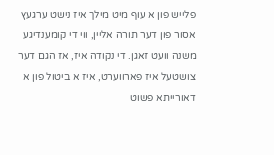פלייש פון א עוף מיט מילך איז נישט ערגעץ אסור פון דער תורה אליין, ווי די קומענדיגע משנה וועט זאגן. די נקודה איז, אז הגם דער צושטעל איז פארווערט, איז א ביטול פון א דאורייתא פשוט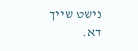נישט שייך דא.